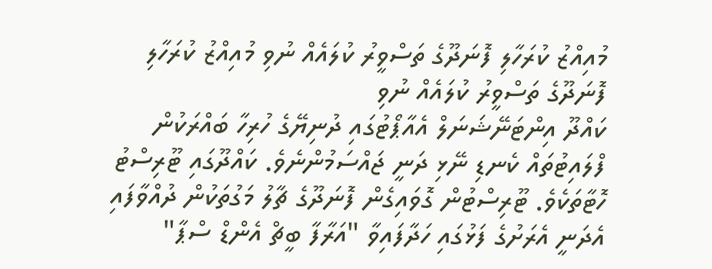މުއިއްޒު ކުރަހާލި ފޮނަދޫގެ ތަސްވީރު ކުލައެއް ނުވި މުއިއްޒު ކުރަހާލި ފޮނަދޫގެ ތަސްވީރު ކުލައެއް ނުވި
ކައްދޫ އިންޓަނޭޝަނަލް އެއާޕޯޓުގައި ދުނިޔޭގެ ހުރިހާ ބައްރަކުން ފްލައިޓުތައް ކެނޑި ނޭޅި ދަނީ ޖައްސަމުންނެވެ. ކައްދޫގައި ޓޫރިސްޓު ހޮޓާތަކެވެ. ޓޫރިސްޓުން ގޮވައިގެން ފޮނަދޫގެ ޗާލު މަގުތަކުން ދުއްވާފައި އެދަނީ އެރަށުގެ ފަޅުގައި ހަދާފައިވާ "އަރާފާ ބީޗް އެންޑް ސްޕާ"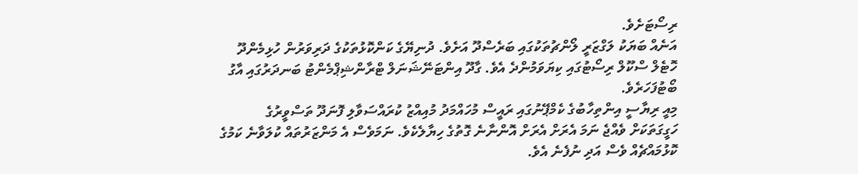ރިސޯޓަށެވެ.
އަނެއް ބަޔަކު ލަގްޒަރީ ލޯންޗުތަކުގައި ބަރެސްދޫ އަށެވެ. ދުނިޔޭގެ ކަންކޮޅުތަކުގެ ދަރިވަރުން ހުޅިމެންދޫ ހޮޓެލް ސްކޫލް ރިސޯޓުގައި ކިޔަވަމުންދެ އެވެ. ގާދޫ އިންޓަނޭޝަނަލް ޓްރާންޝިޕްމެންޓު ބަނދަރުގައި އާގު ބޯޓުފަހަރެވެ.
މިއީ ރިޔާސީ އިންތިހާބުގެ ކެމްޕޭނުގައި ރައީސް މުހައްމަދު މުއިއްޒު ކުރައްސަވާލި ފޮނަދޫ ތަސްވީރުގެ ހަގީގަތަކަށް ވެއްޖެ ނަމަ އެރަށް އެރަށް އޮންނާނެ ގޮތުގެ ހިޔާލެކެވެ. ނަމަވެސް އެ މަންޒަރުތައް ކުލަވާނެ ކަމުގެ ކޮޅުމައްޗެއް ވެސް އަދި ނުފެނެ އެވެ.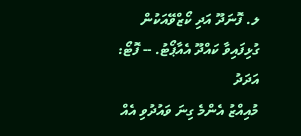ލ. ފޮނަދޫ އަދި ކޯޒްވޭއަކުން ގުޅިފައިވާ ކައްދޫ އެއާޕޯޓު. -- ފޮޓޯ: އަދަދު
މުއިއްޒު އެންމެ ގިނަ ވައުދުވި އެއް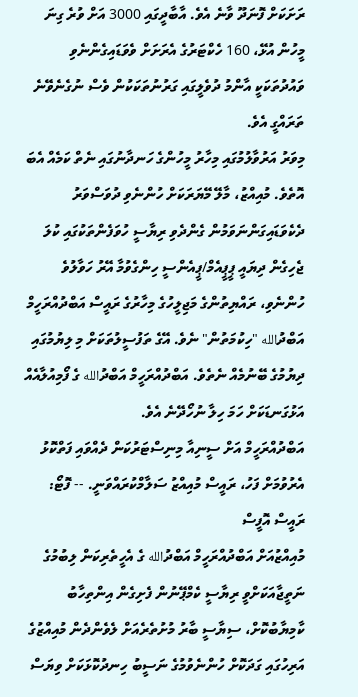ރަށަކަށް ފޮނަދޫ ވާނެ އެވެ. އާބާދީގައި 3000 އަށް ވުރެ ގިނަ މީހުން އުޅޭ، 160 ހެކްޓަރުގެ އެރަށަށް ވެވަޑައިގެންނެވި ވައުދުތަކަކީ އާންމު ދުވެލީގައި ގަރުނުތަކަކުން ވެސް ނުގެނެވޭނެ ތަރައްގީ އެވެ.
މިވަރު އަރުވާލުމުގައި މިހާރު މީހުންގެ ހަނދާނުގައި ނެތް ކަމެއް އެބަ އޮތެވެ. މުއިއްޒު، މާލޭ މޭޔަރަކަށް ހުންނެވި ދުވަސްވަރު ދެކެވަޑައިގަންނަވަމުން ގެންދެވި ރިޔާސީ ހުވަފެންތަކުގައި ކުލަ ޖެހިގެން ދިޔައީ ޕީޕީއެމް/ޕީއެންސީ ހިންގެވުމާ އޭރު ހަވާލުވެ ހުންނެވި، ރައްޔިތުންގެ މަޖިލީހުގެ މިހާރުގެ ރައީސް އަބްދުއްރަހީމް އަބްދުالله "ހިކުމަތުން" ނެވެ. އޭގެ ތަފުސީލުތަކަށް މި ލިޔުމުގައި ދިޔުމުގެ ބޭނުމެއް ނެތެވެ. އަބްދުއްރަހީމް އަބްދުالله ގެ ފޯމިއުލާއެއް އަޅުގަނޑަކަށް ހަމަ ހިލާ ނުހޯދޭނެ އެވެ.
އަބްދުއްރަހީމް އަށް ސީނިއާ މިނިސްޓަރުކަން ދެއްވައި ފަތްކޮޅު އެރުވުމަށް ފަހު، ރައީސް މުއިއްޒު ސަލާމްކުރައްވަނީ. -- ފޮޓޯ: ރައީސް އޮފީސް
މުއިއްޒުއަށް އަބްދުއްރަހީމް އަބްދުالله ގެ އެހީތެރިކަން ލިބުމުގެ ނަތީޖާއަކަށްވީ ރިޔާސީ ކެމްޕޭނުން ފެށިގެން އިންތިހާބު ކާމިޔާބުކޮށް، ސިޔާސީ ބާރު މުށުތެރެއަށް ލެވެންދެން މުއިއްޒުގެ އަރިހުގައި ގަދަކޮށް ހުންނެވުމުގެ ނަސީބު ހިނދުކޮޅަކަށް ވިޔަސް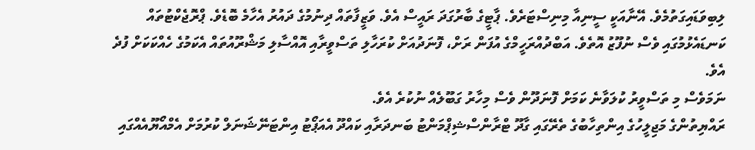ލިބިވަޑައިގަތުމެވެ. އޭނާއަކީ ސީނިއާ މިނިސްޓަރެވެ. ޕާޓީގެ ބާރުގަދަ ރައީސް އެވެ. ވަޒީފާތައް ދިނުމުގެ ދައުރު އެހާމެ ބޮޑެވެ. ޕްރޮޖެކްޓުތައް ކަނޑައެޅުމުގައި ވެސް ނުފޫޒު އޮތެވެ. އަބްދުއްރަހީމްގެ އުފަން ރަށް، ފޮނަދުއަށް ކުރަހާލި ތަސްވީރާއި އޮއްސާލި މަޝްރޫއުތައް އެކަމުގެ ހެއްކަކަށް ފުދެ އެވެ.
ނަމަވެސް މި ތަސްވީރު ކުލަވާނެ ކަމަށް ފޮނަދޫން ވެސް މިހާރު ގަބޫލެއް ނުކުރެ އެވެ.
ރައްޔިތުންގެ މަޖިލީހުގެ އިންތިހާބުގެ ތެރޭގައި ގާދޫ ޓްރާންސްޝިޕްމަންޓު ބަނދަރާއި ކައްދޫ އެއަޕޯޓު އިންޓަނޭޝަނަލް ކުރުމަށް އެމްއޯޔޫއެއްގައި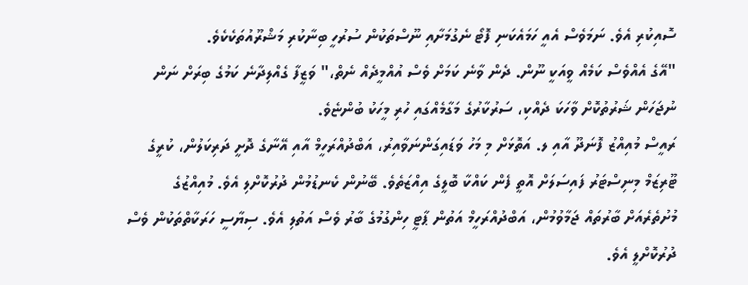ސޮއިކުރި އެވެ. ނަމަވެސް އެއީ ހަމައެކަނި ފޮޓޯ ނެގުމަށާއި ނޫސްތަކުން ސުރުހީ ބިނާކުރި މަޝްރޫއުތަކެކެވެ.
"އޭގެ އެއްވެސް ކަމެއް ވީއަކީ ނޫން. ދެން ވާނެ ކަމަށް ވެސް އުއްމީދެއް ނެތް،" ވަޒީފާ ގެއްލިދާނެ ކަމުގެ ބިރަށް ނަން ނުޖަހަން ޝަރުތުކޮށް ވާހަކަ ދެއްކި، ސަރުކާރުގެ މަގާމެއްގައި ހުރި މީހަކު ބުންޏެވެ.
ރައީސް މުއިއްޒު ފޮނަދޫ އާއި ލ. އަތޮޅަށް މި މަހު ވަޑައިގަންނަވާއިރު، އަބްދުއްރަހީމް އާއި އޭނާގެ ދޮށީ ދަރިކަލުން، ކުރީގެ ޓޫރިޒަމް މިނިސްޓަރު ފައިސަލަށް އޮތީ ފެން ކައްކާ ބޮލީގެ އިއްޒަތެވެ. ބޭނުން ކެނޑުމުން ދުރުކޮށްލި އެވެ. މުއިއްޒުގެ މުށުތެރެއަށް ބާރުތައް ޖަމާވުމުން، އަބްދުއްރަހީމް އަތުން ޕާޓީ ހިންގުމުގެ ބާރު ވެސް އަތުލި އެވެ. ސިޔާސީ ހަރަކާތްތަކުން ވެސް ދުރުކޮށްލީ އެވެ.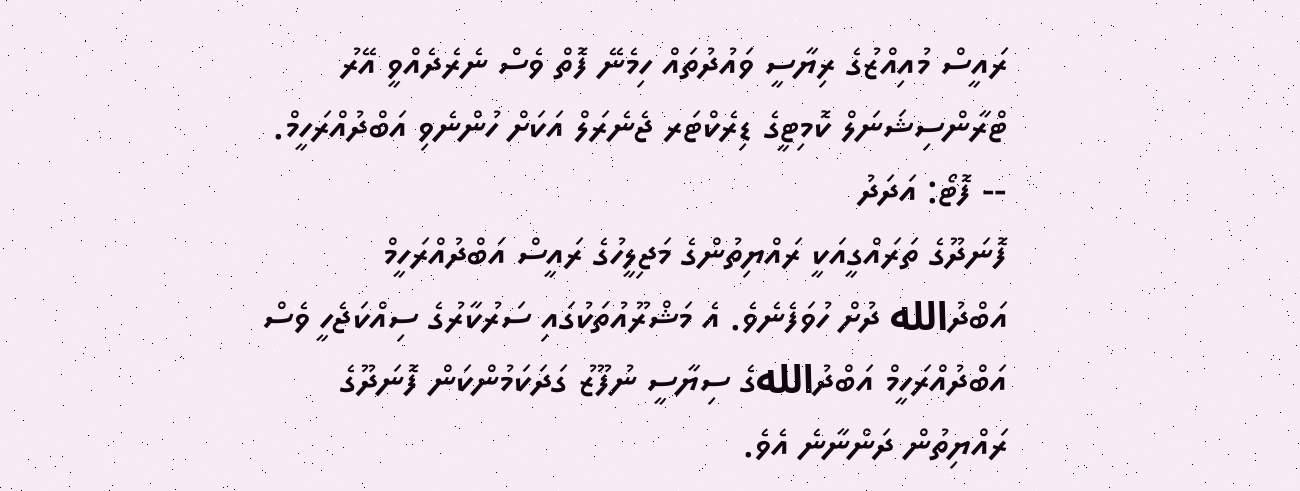ރައީސް މުއިއްޒުގެ ރިޔާސީ ވައުދުތައް ހިމެނޭ ފޮތް ވެސް ނެރެދެއްވީ އޭރު ޓްރާންސިޝަނަލް ކޮމިޓީގެ ޑިރެކްޓަރ ޖެނެރަލް އަކަށް ހުންނެވި އަބްދުއްރަހީމް. -- ފޮޓޯ: އަދަދު
ފޮނަދޫގެ ތަރައްގީއަކީ ރައްޔިތުންގެ މަޖިލީހުގެ ރައީސް އަބްދުއްރަހީމް އަބްދުالله ދުށް ހުވަފެނެވެ. އެ މަޝްރޫއުތަކުގައި ސަރުކާރުގެ ސިއްކަޖެހީ ވެސް އަބްދުއްރަހީމް އަބްދުاللهގެ ސިޔާސީ ނުފޫޒު ގަދަކަމުންކަން ފޮނަދޫގެ ރައްޔިތުން ދަންނާނެ އެވެ.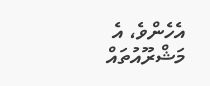އެހެންވެ، އެ މަޝްރޫއުތައް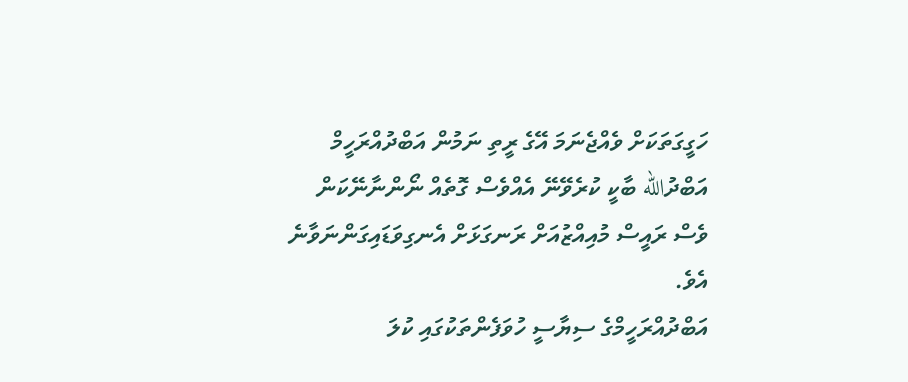ހަގީގަތަކަށް ވެއްޖެނަމަ އޭގެ ރީތި ނަމުން އަބްދުއްރަހީމް އަބްދުالله ބާކީ ކުރެވޭނޭ އެއްވެސް ގޮތެއް ނޯންނާނޭކަން ވެސް ރައީސް މުއިއްޒުއަށް ރަނގަޅަށް އެނގިވަޑައިގަންނަވާނެ އެވެ.
އަބްދުއްރަހީމްގެ ސިޔާސީ ހުވަފެންތަކުގައި ކުލަ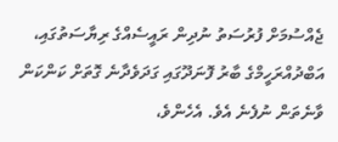ޖެއްސުމަށް ފުރުސަތު ނުދިން ރައީސެއްގެ ރިޔާސަތުގައި، އަބްދުއްރަހީމްގެ ބާރު ފޮނަދޫގައި ގަދަވެދާނެ ގޮތަށް ކަންކަން ވާނެތަން ނުފެނެ އެވެ. އެހެންވެ،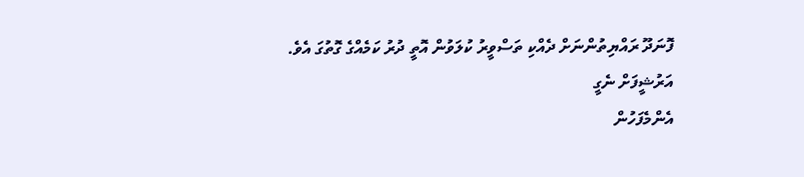ފޮނަދޫ ރައްޔިތުންނަށް ދެއްކި ތަސްވީރު ކުލަވުން އޮތީ ދުރު ކަމެއްގެ ގޮތުގަ އެވެ.
އަރުޝީފަށް ނެގީ
އެންމެފަހުން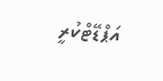އަޕްޑޭޓްކުރީ